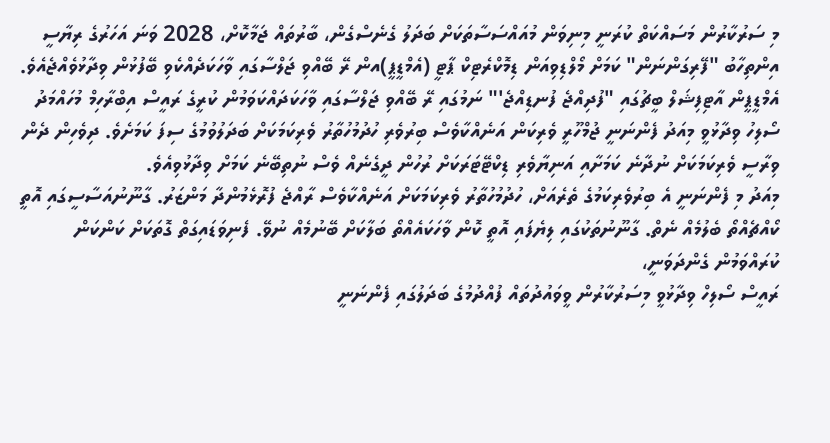މި ސަރުކާރުން މަސައްކަތް ކުރަނީ މިނިވަން މުއައްސަސާތަކަށް ބަދަލު ގެނެސްގެން، ބާރުތައް ޖަމާކޮށް، 2028 ވަނަ އަހަރުގެ ރިޔާސީ އިންތިހާބު "ފޭރިގަންނަން" ކަމަށް މޯލްޑިވިއަން ޑިމޮކްރެޓިކް ޕާޓީ (އެމްޑީޕީ)އން ރޭ ބޭއްވި ޖަލްސާގައި ވާހަކަދެއްކެވި ބޭފުޅުން ވިދާޅުވެއްޖެއެވެ.
އެމްޑީޕީން އާޓިފިޝަލް ބީޗުގައި "ފުދިއްޖެ ފުނޑިއްޖެ'" ނަމުގައި ރޭ ބޭއްވި ޖަލްސާގައި ވާހަކަދައްކަވަމުން ކުރީގެ ރައީސް އިބްރާހިމް މުހައްމަދު ސޯލިހު ވިދާޅުވީ މިއަދު ފެންނަނީ ޖުމްހޫރީ ވެރިކަން އަނެއްކާވެސް ބިރުވެރި ހުދުމުހުތާރު ވެރިކަމަކަށް ބަދަލުވުމުގެ ސިފަ ކަމަށެވެ. ދިވެހިން ދެން ވިރާސީ ވެރިކަމަކަށް ނުދާނެ ކަމަށާއި އަނިޔާވެރި ޑިކްޓޭޓަރަކަށް ރުހުން ދީގެނެއް ވެސް ނުތިބޭނެ ކަމަށް ވިދާޅުވިއެވެ.
މިއަދު މި ފެންނަނީ އެ ބިރުވެރިކަމުގެ ތެރެއަށް، ހުދުމުހުތާރު ވެރިކަމަކަށް އަނެއްކާވެސް ރާއްޖެ ފުރޮޅެމުންދާ މަންޒަރު. ގާނޫނުއަސާސީގައި އޮތީ ކޯއްޗެއްތޯ ބެލުމެއް ނެތް. ގާނޫނުތަކުގައި ލިޔެފައި އޮތީ ކޮން ވާހަކައެއްތޯ ބަލާކަށް ބޭނުމެއް ނުވޭ. ފެނިވަޑައިގަތް ގޮތަކަށް ކަންކަން ކުރައްވަމުން ގެންދަވަނީ،
ރައީސް ސޯލިހް ވިދާޅުވީ މިސަރުކާރުން ވީވައުދުތައް ފުއްދުމުގެ ބަދަލުގައި ފެންނަނީ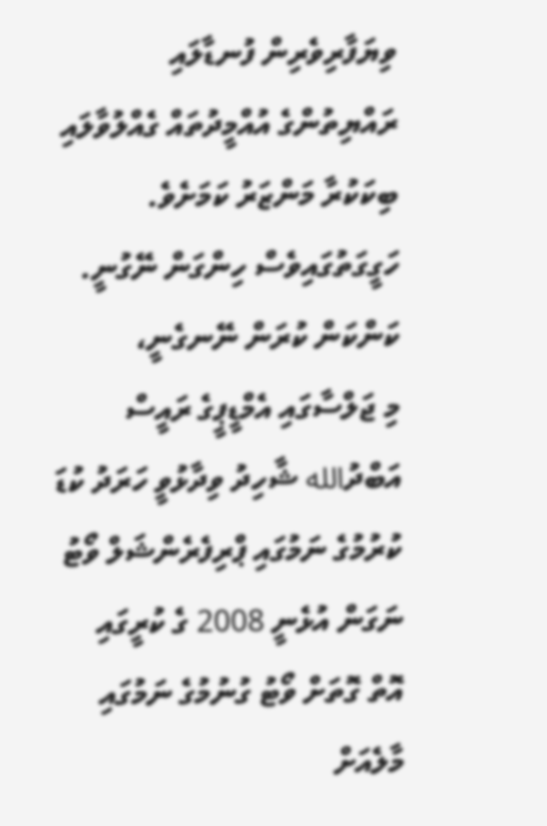ވިޔަފާރިވެރިން ފުނޑާލައި ރައްޔިތުންގެ އުއްމީދުތައް ގެއްލުވާލައި ބިކަކުރާ މަންޒަރު ކަމަށެވެ.
ހަގީގަތުގައިވެސް ހިންގަން ނޭގުނީ. ކަންކަން ކުރަން ނޭނގެނީ،
މި ޖަލްސާގައި އެމްޑީޕީގެ ރައީސް އަބްދުالله ޝާހިދު ވިދާޅުވީ ހަރަދު ކުޑަ ކުރުމުގެ ނަމުގައި ޕްރިފެރެންޝަލް ވޯޓު ނަގަން އުޅެނީ 2008 ގެ ކުރީގައި އޮތް ގޮތަށް ވޯޓު ގުނުމުގެ ނަމުގައި މާލެއަށް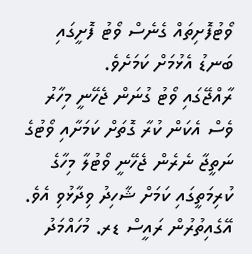ވޯޓުފޮށިތައް ގެނެސް ވޯޓު ފޮށީގައި ބަނޑު އެޅުމަށް ކަމަށެވެ.
ރާއްޖޭގައި ވޯޓު ގުނަން ޖެހޭނީ މިހާރު ވެސް އެކަން ކުރާ ގޮތަށް ކަމަށާއި ވޯޓުގެ ނަތީޖާ ނެރެން ޖެހޭނީ ވޯޓުލާ މިހާގެ ކުރިމަތީގައި ކަމަށް ޝާހިދު ވިދާޅުވި އެވެ.
އޭގެއިތުރުން ރައީސް ޑރ. މުހައްމަދު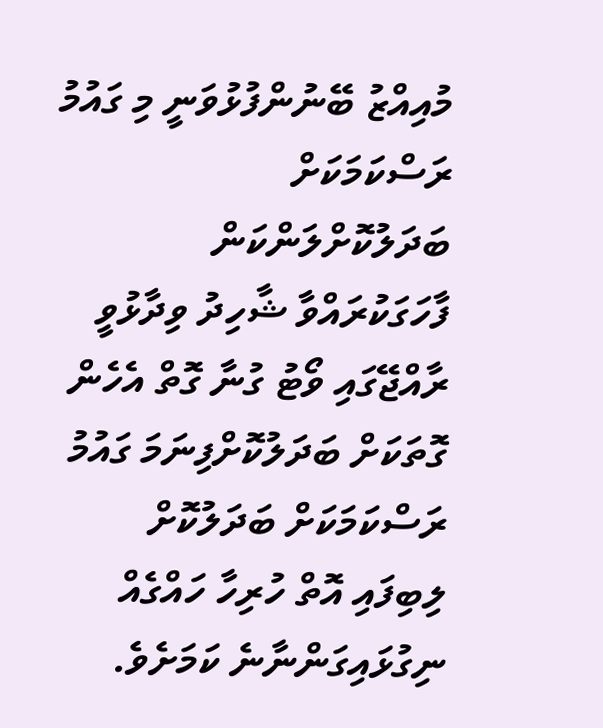މުއިއްޒު ބޭނުންފުޅުވަނީ މި ގައުމު ރަސްކަމަކަށް ބަދަލުކޮށްލަންކަން ފާހަގަކުރައްވާ ޝާހިދު ވިދާޅުވީ ރާއްޖޭގައި ވޯޓު ގުނާ ގޮތް އެހެން ގޮތަކަށް ބަދަލުކޮށްފިނަމަ ގައުމު ރަސްކަމަކަށް ބަދަލުކޮށް ލިބިފައި އޮތް ހުރިހާ ހައްގެއް ނިގުޅައިގަންނާނެ ކަމަށެވެ.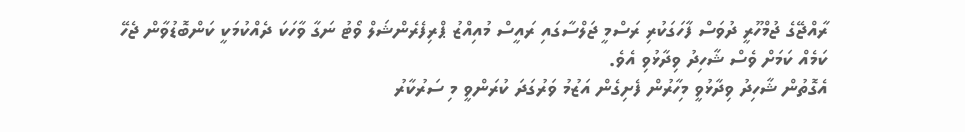ރާއްޖޭގެ ޖުމްހޫރީ ދުވަސް ފާހަގަކުރި ރަސްމީ ޖަލްސާގައި ރައީސް މުއިއްޒު ޕްރިފެރެންޝަލް ވޯޓު ނަގާ ވާހަކަ ދެއްކުމަކީ ކަންބޮޑުވާން ޖެހޭ ކަމެއް ކަމަށް ވެސް ޝާހިދު ވިދާޅުވި އެވެ.
އެގޮތުން ޝާހިދު ވިދާޅުވީ މިހާރުން ފެށިގެން އަޒުމު ވަރުގަދަ ކުރަންވީ މި ސަރުކާރު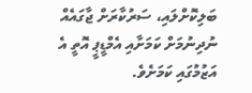ބަލިކޮށްލައި، ސަރުކާރަށް ޖާގައެއް ނުދިނުމަށް ކަމަށާއި އެމްޑީޕީ އޮތީ އެ އަޒުމުގައި ކަމަށެވެ.